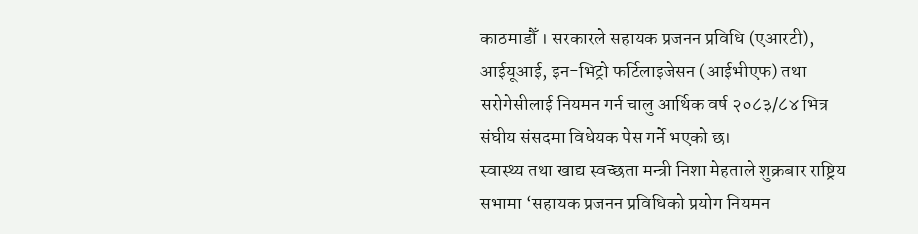काठमाडौँ । सरकारले सहायक प्रजनन प्रविधि (एआरटी), आईयूआई, इन-भिट्रो फर्टिलाइजेसन (आईभीएफ) तथा सरोगेसीलाई नियमन गर्न चालु आर्थिक वर्ष २०८३/८४ भित्र संघीय संसदमा विधेयक पेस गर्ने भएको छ।
स्वास्थ्य तथा खाद्य स्वच्छता मन्त्री निशा मेहताले शुक्रबार राष्ट्रिय सभामा ‘सहायक प्रजनन प्रविधिको प्रयोग नियमन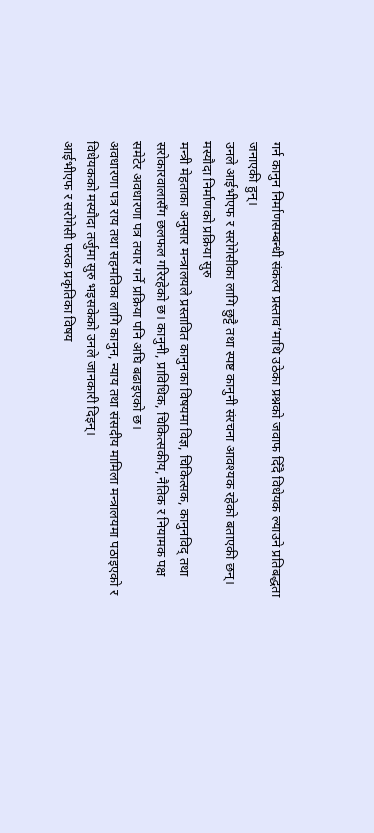गर्न कानुन निर्माणसम्बन्धी संकल्प प्रस्ताव’माथि उठेका प्रश्नको जवाफ दिँदै विधेयक ल्याउने प्रतिबद्धता जनाएकी हुन्।
उनले आईभीएफ र सरोगेसीका लागि छुट्टै तथा स्पष्ट कानुनी संरचना आवश्यक रहेको बताएकी छन्।
मस्यौदा निर्माणको प्रक्रिया सुरु
मन्त्री मेहताका अनुसार मन्त्रालयले प्रस्तावित कानुनका विषयमा विज्ञ, चिकित्सक, कानुनविद् तथा सरोकारवालासँग छलफल गरिरहेको छ। कानुनी, प्राविधिक, चिकित्सकीय, नैतिक र नियामक पक्ष समेटेर अवधारणा पत्र तयार गर्ने प्रक्रिया पनि अघि बढाइएको छ।
अवधारणा पत्र राय तथा सहमतिका लागि कानुन, न्याय तथा संसदीय मामिला मन्त्रालयमा पठाइएको र विधेयकको मस्यौदा तर्जुमा सुरु भइसकेको उनले जानकारी दिइन्।
आईभीएफ र सरोगेसी फरक प्रकृतिका विषय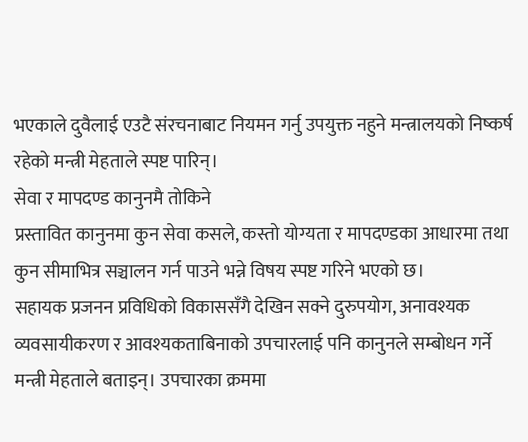भएकाले दुवैलाई एउटै संरचनाबाट नियमन गर्नु उपयुक्त नहुने मन्त्रालयको निष्कर्ष रहेको मन्त्री मेहताले स्पष्ट पारिन्।
सेवा र मापदण्ड कानुनमै तोकिने
प्रस्तावित कानुनमा कुन सेवा कसले, कस्तो योग्यता र मापदण्डका आधारमा तथा कुन सीमाभित्र सञ्चालन गर्न पाउने भन्ने विषय स्पष्ट गरिने भएको छ।
सहायक प्रजनन प्रविधिको विकाससँगै देखिन सक्ने दुरुपयोग, अनावश्यक व्यवसायीकरण र आवश्यकताबिनाको उपचारलाई पनि कानुनले सम्बोधन गर्ने मन्त्री मेहताले बताइन्। उपचारका क्रममा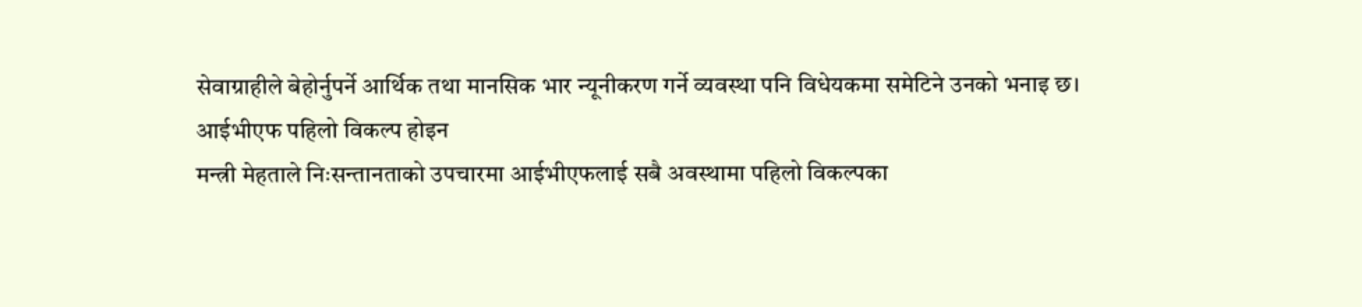सेवाग्राहीले बेहोर्नुपर्ने आर्थिक तथा मानसिक भार न्यूनीकरण गर्ने व्यवस्था पनि विधेयकमा समेटिने उनको भनाइ छ।
आईभीएफ पहिलो विकल्प होइन
मन्त्री मेहताले निःसन्तानताको उपचारमा आईभीएफलाई सबै अवस्थामा पहिलो विकल्पका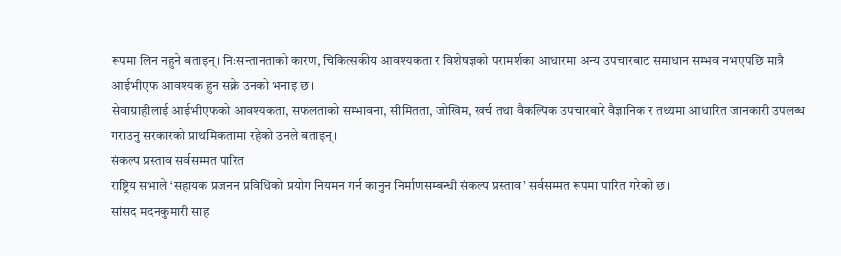रूपमा लिन नहुने बताइन्। निःसन्तानताको कारण, चिकित्सकीय आवश्यकता र विशेषज्ञको परामर्शका आधारमा अन्य उपचारबाट समाधान सम्भव नभएपछि मात्रै आईभीएफ आवश्यक हुन सक्ने उनको भनाइ छ।
सेवाग्राहीलाई आईभीएफको आवश्यकता, सफलताको सम्भावना, सीमितता, जोखिम, खर्च तथा वैकल्पिक उपचारबारे वैज्ञानिक र तथ्यमा आधारित जानकारी उपलब्ध गराउनु सरकारको प्राथमिकतामा रहेको उनले बताइन्।
संकल्प प्रस्ताव सर्वसम्मत पारित
राष्ट्रिय सभाले ‘सहायक प्रजनन प्रविधिको प्रयोग नियमन गर्न कानुन निर्माणसम्बन्धी संकल्प प्रस्ताव’ सर्वसम्मत रूपमा पारित गरेको छ।
सांसद मदनकुमारी साह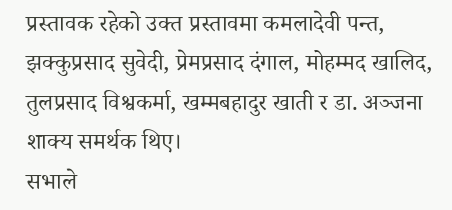प्रस्तावक रहेको उक्त प्रस्तावमा कमलादेवी पन्त, झक्कुप्रसाद सुवेदी, प्रेमप्रसाद दंगाल, मोहम्मद खालिद, तुलप्रसाद विश्वकर्मा, खम्मबहादुर खाती र डा. अञ्जना शाक्य समर्थक थिए।
सभाले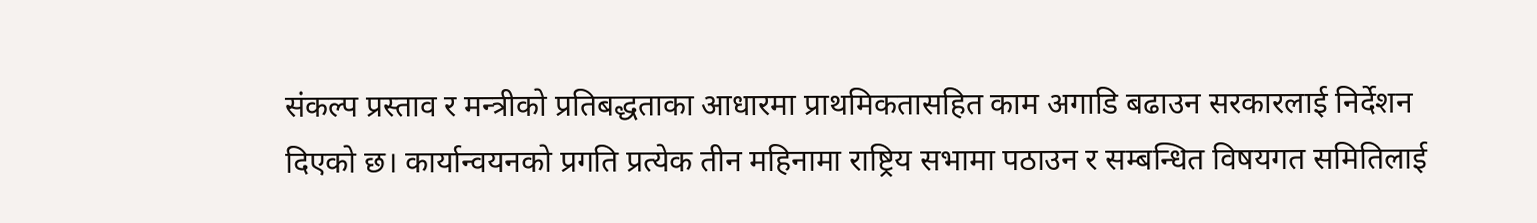संकल्प प्रस्ताव र मन्त्रीको प्रतिबद्धताका आधारमा प्राथमिकतासहित काम अगाडि बढाउन सरकारलाई निर्देशन दिएको छ। कार्यान्वयनको प्रगति प्रत्येक तीन महिनामा राष्ट्रिय सभामा पठाउन र सम्बन्धित विषयगत समितिलाई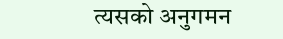त्यसको अनुगमन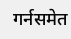गर्नसमेत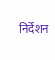निर्देशन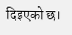दिइएको छ।